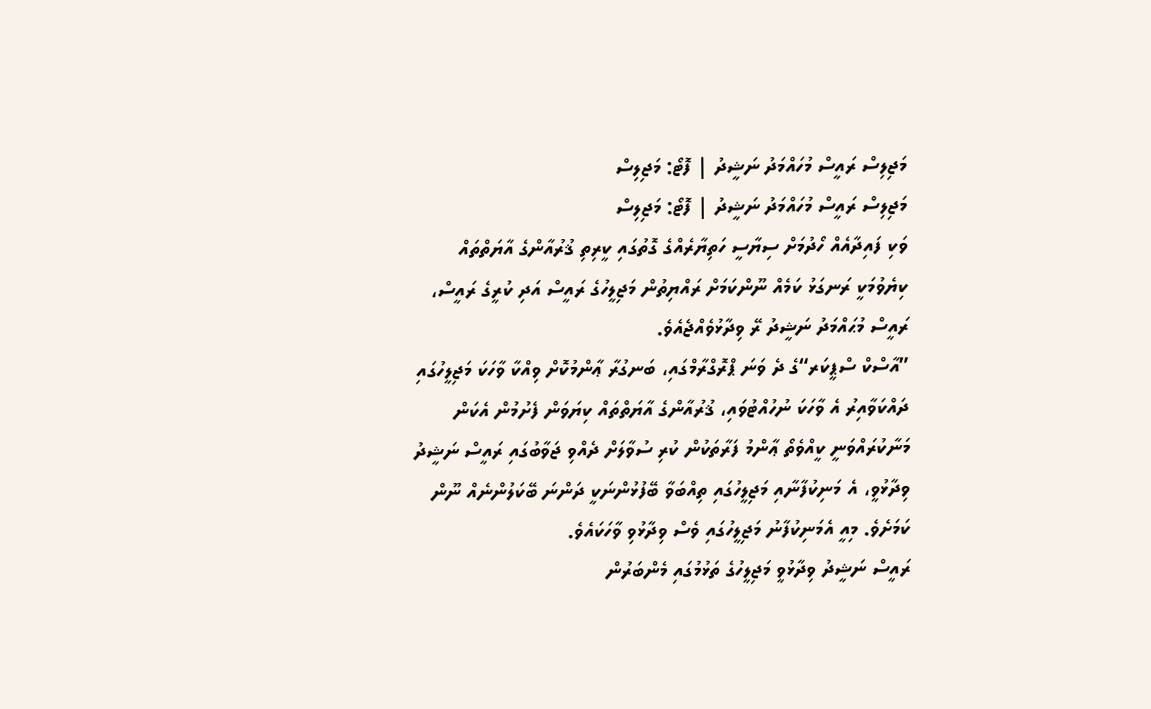މަޖިލިސް ރައީސް މުހައްމަދު ނަޝީދު | ފޮޓޯ: މަޖިލިސް
މަޖިލިސް ރައީސް މުހައްމަދު ނަޝީދު | ފޮޓޯ: މަޖިލިސް
ވަކި ފައިދާއެއް ހޯދުމަށް ސިޔާސީ ހަތިޔާރެއްގެ ގޮތުގައި ކީރިތި ޤުރުއާންގެ އާޔަތްތައް ކިޔެވުމަކީ ރަނގަޅު ކަމެއް ނޫންކަމަށް ރައްޔިތުން މަޖިލީހުގެ ރައީސް އަދި ކުރީގެ ރައީސް، ރައީސް މުޙައްމަދު ނަޝީދު ރޭ ވިދާޅުވެއްޖެއެވެ.
”އާސްކް ސްޕީކަރ“ގެ ދެ ވަނަ ޕްރޮގްރާމްގައި، ބަނގުރާ ޢާންމުކޮށް ވިއްކާ ވާހަކަ މަޖިލީހުގައި ދައްކަވާއިރު އެ ވާހަކަ ނުހުއްޓުވައި، ޤުރުއާންގެ އާޔަތްތައް ކިޔަވަން ފެށުމުން އެކަން މަނާކުރައްވަނީ ކީއްވެތޯ ޢާންމު ފަރާތަކުން ކުރި ސުވާލަށް ދެއްވި ޖަވާބުގައި ރައީސް ނަޝީދު ވިދާޅުވީ، އެ މަނިކުފާނާއި މަޖިލީހުގައި ތިއްބަވާ ބޭފުޅުންނަކީ ދަންނަ ބޭކަލުންނެއް ނޫން ކަމަށެވެ. މިއީ އެމަނިކުފާނު މަޖިލީހުގައި ވެސް ވިދާޅުވި ވާހަކައެވެ.
ރައީސް ނަޝީދު ވިދާޅުވީ މަޖިލީހުގެ ތަޅުމުގައި މެންބަރުން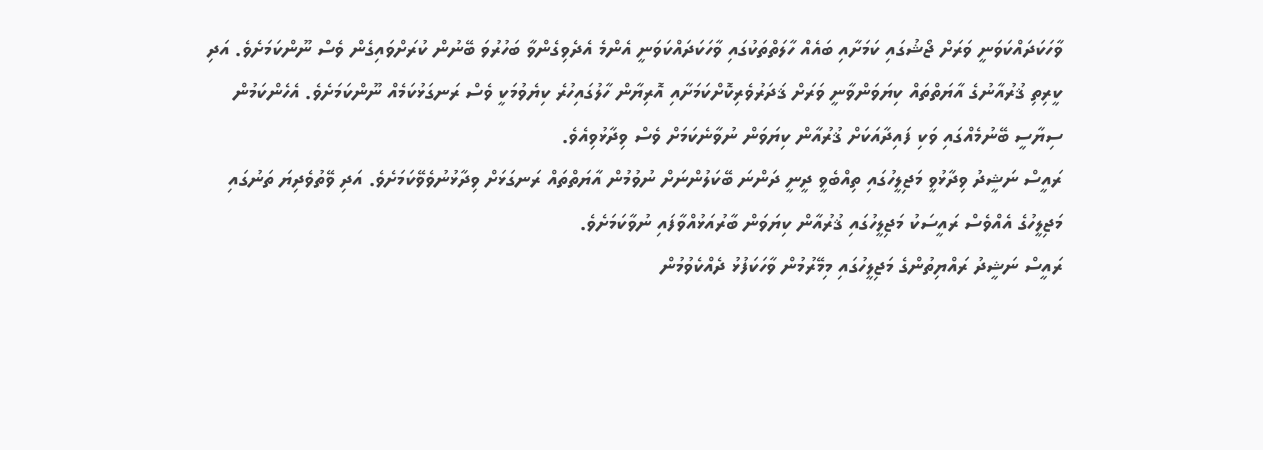ވާހަކަދައްކަވަނީ ވަރަށް ޖޯޝުގައި ކަމަށާއި ބައެއް ހާލަތްތަކުގައި ވާހަކަދައްކަވަނީ އެންމެ އެދެވިގެންވާ ބަހުރުވަ ބޭނުން ކުރަށްވައިގެން ވެސް ނޫންކަމަށެވެ. އަދި ކީރިތި ޤުރުއާނުގެ އާޔަތްތައް ކިޔަވަންވާނީ ވަރަށް ޤަދަރުވެރިކޮށްކަމަށާއި އޮރިޔާން ހާލުގައިހުރެ ކިޔެވުމަކީ ވެސް ރަނގަޅުކަމެއް ނޫންކަމަށެވެ. އެހެންކަމުން ސިޔާސީ ބޭނުމެއްގައި ވަކި ފައިދާއަކަށް ޤުރުއާން ކިޔަވަން ނުވާނެކަމަށް ވެސް ވިދާޅުވިއެވެ.
ރައީސް ނަޝީދު ވިދާޅުވީ މަޖިލީހުގައި ތިއްބެވީ ދީނީ ދަންނަ ބޭކަލުންނަށް ނުވުމުން އާޔަތްތައް ރަނގަޅަށް ވިދާޅުނުވެވޭކަމަށެވެ. އަދި ވޭތުވެދިޔަ ތަނުގައި މަޖިލީހުގެ އެއްވެސް ރައީސަކު މަޖިލީހުގައި ޤުރުއާން ކިޔަވަން ބާރުއަޅުއްވާފައި ނުވާކަމަށެވެ.
ރައީސް ނަޝީދު ރައްޔިތުންގެ މަޖިލީހުގައި މިމޭރުމުން ވާހަކަފުޅު ދެއްކެވުމުން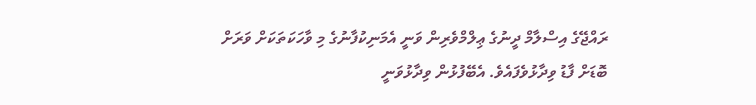ރައްޖޭގެ އިސްލާމް ދީނުގެ ޢިލްމްވެރިން ވަނީ އެމަނިކުފާނުގެ މި ވާހަކަތަކަށް ވަރަށް ބޮޑަށް ފާޑު ވިދާޅުވެފައެވެ. އެބޭފުޅުން ވިދާޅުވަނީ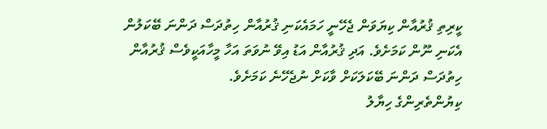ކީރިތި ޤުރުއާން ކިޔަވަން ޖެހޭނީ ހަމައެކަނި ޤުރުއާން ހިތުދަސް ދަންނަ ބޭކަލުން އެކަނި ނޫން ކަމަށެވެ. އަދި ޤުރުއާން އަޑު އިވޭ ނުވަތަ އަހާ މީހާއަކީވެސް ޤުރުއާން ހިތުދަސް ދަންނަ ބޭކަލަކަށް ވާކަށް ނުޖެހޭނެ ކަމަށެވެ.
ކިޔުންތެރިންގެ ހިޔާލު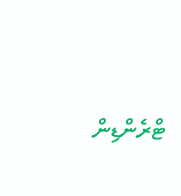ޓްރެންޑިން